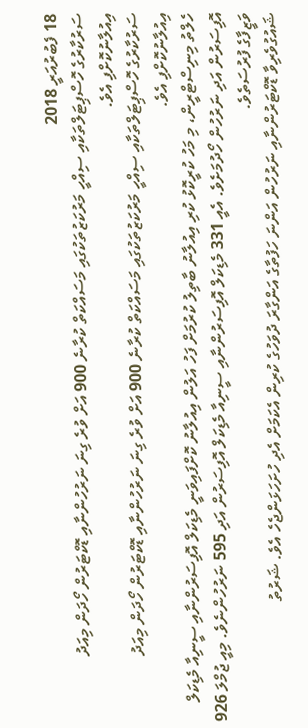18 ފެބުރުއަރީ 2018
ސަރުކާރުގެ ހޮސްޕިޓަލްތަކާއި ސިއްހީ މަރުކަޒުތަކުގައި މަސައްކަތް ކުރާނެ 900 އަށް ވުރެ ގިނަ ނަރުހުންނާއި ޑޮކްޓަރުން ހޯދަން މިއަދު އިއުލާނުކޮށްފި އެވެ.
ސަރުކާރުގެ ހޮސްޕިޓަލްތަކާއި ސިއްހީ މަރުކަޒުތަކުގައި މަސައްކަތް ކުރާނެ 900 އަށް ވުރެ ގިނަ ނަރުހުންނާއި ޑޮކްޓަރުން ހޯދަން މިއަދު އިއުލާނުކޮށްފި އެވެ.
ހެލްތު މިނިސްޓްރީން، މި މަހު ކުރީކޮޅު ކުރި އިއުލާނު ބާތިލު ކުރުމަށް ފަހު އަލުން އިއުލާނު ކޮށްފައިވަނީ މެޑިކަލް އޮފިސަރުންނާއި ސީނިއާ މެޑިކަލް އޮފިސަރުން އަދި ނަރުހުން ހޯދުމަށެވެ. އެއީ 331 މެޑިކަލް އޮފިސަރުންނާއި ސީނިއާ މެޑިކަލް އޮފިސަރުން އަދި 595 ނަރުހުންނެވެ. މިއީ ޖުމްލަ 926 ވަޒީފާގެ ފުރުސަތެވެ.
ޝައުގުވެރިވާ ޑޮކްޓަރުންނާއި ނަރުހުން އަންނަ ހަފުތާގެ އަންގާރަ ދުވަހުގެ ކުރިން އެކަމަށް އެދި ހުށަހަޅަންޖެހެ އެވެ. ޝަރުތު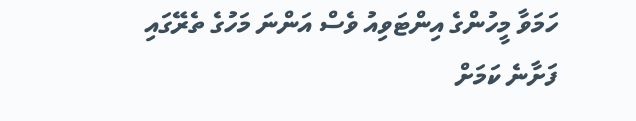ހަމަވާ މީހުންގެ އިންޓަވިއު ވެސް އަންނަ މަހުގެ ތެރޭގައި ފަށާނެ ކަމަށް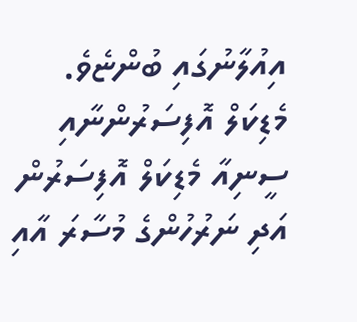އިއުލާނުގައި ބުންޏެވެ.
މެޑިކަލް އޮފިސަރުންނާއި ސީނިއާ މެޑިކަލް އޮފިސަރުން އަދި ނަރުހުންގެ މުސާރަ އާއި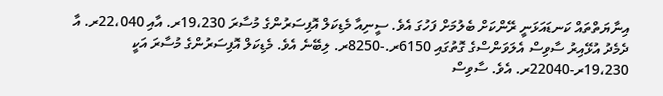އިނާޔަތްތައް ކަނޑައަޅަނީ ރޭންކަށް ބެލުމަށް ފަހުގަ އެވެ. ސީނިއާ މެޑިކަލް އޮފިސަރުންގެ މުސާރަ 19،230ރ. އާއި 22،040ރ. އާ ދެމެދު އުޅޭއިރު ސާވިސް އެލަވަންސްގެ ގޮތުގައި 6150ރ.-8250ރ. ލިބޭނެ އެވެ. މެޑިކަލް އޮފިސަރުންގެ މުސާރަ އަކީ 19،230ރ-22040ރ. އެވެ. ސާވިސް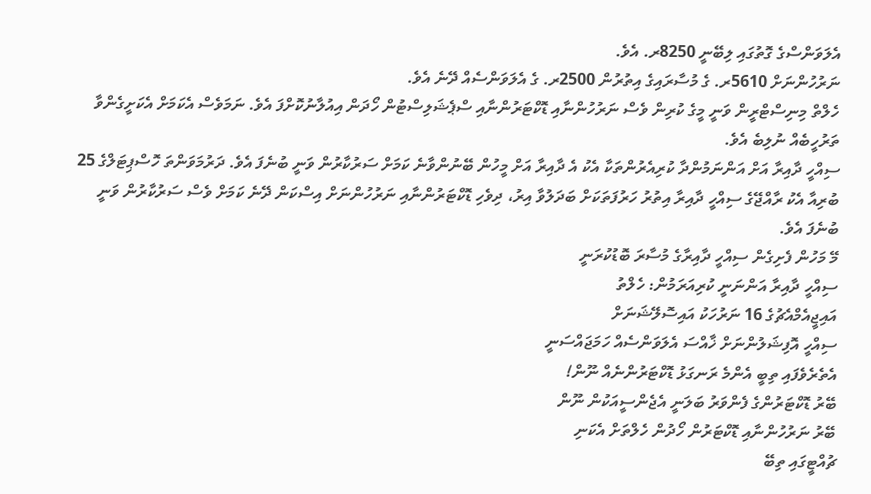އެލަވަންސްގެ ގޮތުގައި ލިބޭނީ 8250ރ. އެވެ.
ނަރުހުންނަށް 5610ރ. ގެ މުސާރައިގެ އިތުރުން 2500ރ. ގެ އެލަވަންސެއް ދޭނެ އެވެ.
ހެލްތް މިނިސްޓްރީން ވަނީ މީގެ ކުރިން ވެސް ނަރުހުންނާއި ޑޮކްޓަރުންނާއި ސްޕެޝަލިސްޓުން ހޯދަން އިއުލާނުކޮށްފަ އެވެ. ނަމަވެސް އެކަމަށް އެކަށީގެންވާ ތަރުހީބެއް ނުލިބެ އެވެ.
ސިއްހީ ދާއިރާ އަށް އަންނަމުންދާ ކުރިއެރުންތަކާ އެކު އެ ދާއިރާ އަށް މީހުން ބޭނުންވާނެ ކަމަށް ސަރުކާރުން ވަނީ ބުނެފަ އެވެ. ދަރުމަވަންތަ ހޮސްޕިޓަލްގެ 25 ބުރިއާ އެކު ރާއްޖޭގެ ސިއްހީ ދާއިރާ އިތުރު ހަރުފަތަކަށް ބަދަލުވާ އިރު، ދިވެހި ޑޮކްޓަރުންނާއި ނަރުހުންނަށް އިސްކަން ދޭނެ ކަމަށް ވެސް ސަރުކާރުން ވަނީ ބުނެފަ އެވެ.
މޭ މަހުން ފެށިގެން ސިއްހީ ދާއިރާގެ މުސާރަ ބޮޑުކުރަނީ
ސިއްހީ ދާއިރާ އަންނަނީ ކުރިއަރަމުން: ހެލްތު
އައިޖީއެމްއެޗުގެ 16 ނަރުހަކު އައިސޮލޭޝަނަށް
ސިއްހީ އޮފިޝަލުންނަށް ޚާއްސަ އެލަވަންސެއް ހަމަޖައްސަނީ
އެތެރެވެފައި ތިބީ އެންމެ ރަނގަޅު ޑޮކްޓަރުންނެއް ނޫން!
ބޭރު ޑޮކްޓަރުންގެ ފެންވަރު ބަލަނީ އެޖެންސީއަކުން ނޫން
ބޭރު ނަރުހުންނާއި ޑޮކްޓަރުން ހޯދުން ހެލްތަށް އެކަނި
ޗުއްޓީގައި ތިބޭ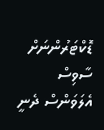ޑޮކްޓަރުންނަށް ސާވިސް އެލަވަންސް ދެނީ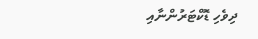ދިވެހި ޑޮކްޓަރުންނާއި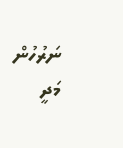ނަރުހުން މަދީ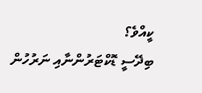ކީއްވެ؟
ބިދޭސީ ޑޮކްޓަރުންނާއި ނަރުހުން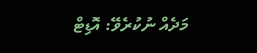މަދެއް ނުކުރެވޭ: އޮޑިޓް